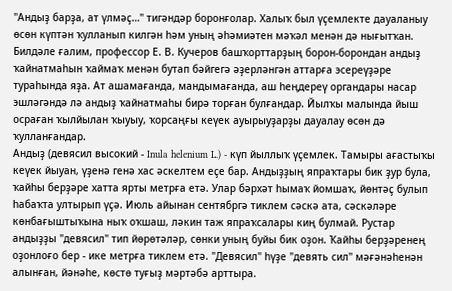"Андыҙ барҙа, ат үлмәҫ…" тигәндәр боронғолар. Халыҡ был үҫемлекте дауаланыу өсөн күптән ҡулланып килгән һәм уның әһәмиәтен мәҡәл менән дә нығытҡан. Билдәле ғалим, профессор Е. В. Кучеров башҡорттарҙың борон-борондан андыҙ ҡайнатмаһын ҡаймаҡ менән бутап бәйгегә әҙерләнгән аттарға эсереүҙәре тураһында яҙа. Ат ашамағанда, мандымағанда, аш һеңдереү органдары насар эшләгәндә лә андыҙ ҡайнатмаһы бирә торған булғандар. Йылҡы малында йыш осраған ҡылйылан ҡыуыу, ҡорсаңғы кеүек ауырыуҙарҙы дауалау өсөн дә ҡулланғандар.
Андыҙ (девясил высокий - Inula helenium L.) - күп йыллыҡ үҫемлек. Тамыры ағастыҡы кеүек йыуан, үҙенә генә хас әскелтем еҫе бар. Андыҙҙың япраҡтары бик ҙур була, ҡайһы берҙәре хатта ярты метрға етә. Улар бәрхәт һымаҡ йомшаҡ, йөнтәҫ булып һабаҡта ултырып үҫә. Июль айынан сентябргә тиклем сәскә ата, сәскәләре көнбағыштыҡына ныҡ оҡшаш, ләкин таж япраҡсалары киң булмай. Рустар андыҙҙы "девясил" тип йөрөтәләр, сөнки уның буйы бик оҙон. Ҡайһы берҙәренең оҙонлоғо бер - ике метрға тиклем етә. "Девясил" һүҙе "девять сил" мәғәнәһенән алынған, йәнәһе, көстө туғыҙ мәртәбә арттыра.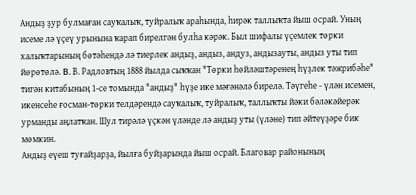Андыҙ ҙур булмаған сауҡалыҡ, туйралыҡ араһында, һирәк таллыҡта йыш осрай. Уның исеме лә үҫеү урынына ҡарап бирелгән булһа кәрәк. Был шифалы үҫемлек төрки халыҡтарының бөтәһендә лә тиерлек андыҙ, андыз, андуз, андызауты, андыз уты тип йөрөтөлә. B. В. Радловтың 1888 йылда сыҡҡан "Төрки һөйләштәренең һүҙлек тәжрибәһе" тигән китабының 1-се томында "андыҙ" һүҙе ике мәғәнәлә бирелә. Тәүгеһе - үлән исемен, икенсеһе ғосман-төрки телдәрендә сауҡалыҡ, туйралыҡ, таллыҡты йәки бәләкәйерәк урманды аңлатҡан. Шул тирәлә үҫкән үләнде лә андыҙ уты (үләне) тип әйтеүҙәре бик мөмкин.
Андыҙ еүеш туғайҙарҙа, йылға буйҙарында йыш осрай. Благовар районының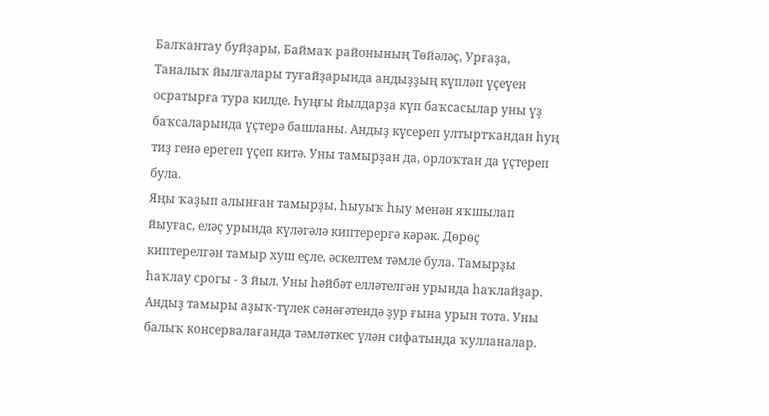Балҡантау буйҙары, Баймаҡ районының Төйәләҫ, Урғаҙа, Таналыҡ йылғалары туғайҙарында андыҙҙың күпләп үҫеүен осратырға тура килде. Һуңғы йылдарҙа күп баҡсасылар уны үҙ баҡсаларында үҫтерә башланы. Андыҙ күсереп ултыртҡандан һуң тиҙ генә ерегеп үҫеп китә. Уны тамырҙан да, орлоҡтан да үҫтереп була.
Яңы ҡаҙып алынған тамырҙы, һыуыҡ һыу менән яҡшылап йыуғас, еләҫ урында күләгәлә киптерергә кәрәк. Дөрөҫ киптерелгән тамыр хуш еҫле, әскелтем тәмле була. Тамырҙы һаҡлау срогы - 3 йыл. Уны һәйбәт елләтелгән урында һаҡлайҙар.
Андыҙ тамыры аҙыҡ-түлек сәнәғәтендә ҙур ғына урын тота. Уны балыҡ консервалағанда тәмләткес үлән сифатында ҡулланалар.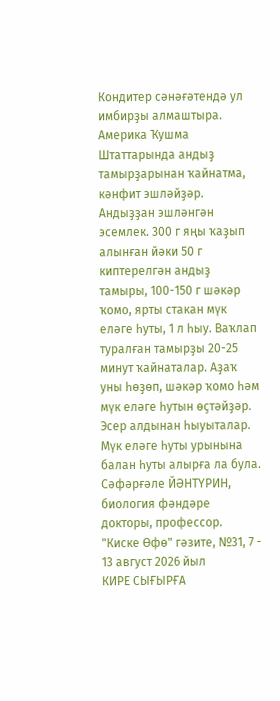Кондитер сәнәғәтендә ул имбирҙы алмаштыра. Америка Ҡушма Штаттарында андыҙ тамырҙарынан ҡайнатма, кәнфит эшләйҙәр.
Андыҙҙан эшләнгән эсемлек. 300 г яңы ҡаҙып алынған йәки 50 г киптерелгән андыҙ тамыры, 100-150 г шәкәр ҡомо, ярты стакан мүк еләге һуты, 1 л һыу. Ваҡлап туралған тамырҙы 20-25 минут ҡайнаталар. Аҙаҡ уны һөҙөп, шәкәр ҡомо һәм мүк еләге һутын өҫтәйҙәр. Эсер алдынан һыуыталар.
Мүк еләге һуты урынына балан һуты алырға ла була.
Сәфәрғәле ЙӘНТҮРИН,
биология фәндәре докторы, профессор.
"Киске Өфө" гәзите, №31, 7 - 13 август 2026 йыл
КИРЕ СЫҒЫРҒА